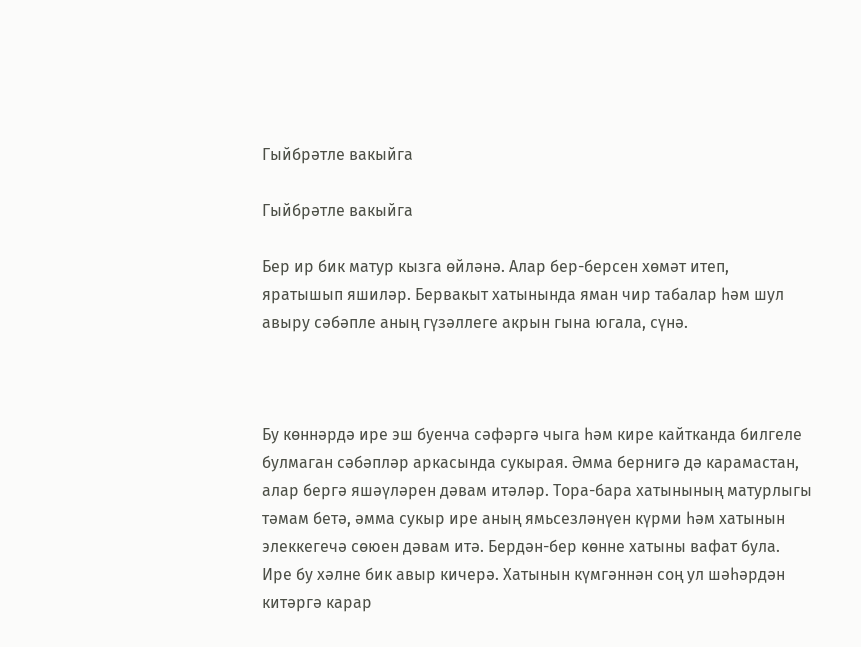Гыйбрәтле вакыйга

Гыйбрәтле вакыйга

Бер ир бик матур кызга өйләнә. Алар бер-берсен хөмәт итеп, яратышып яшиләр. Бервакыт хатынында яман чир табалар һәм шул авыру сәбәпле аның гүзәллеге акрын гына югала, сүнә.



Бу көннәрдә ире эш буенча сәфәргә чыга һәм кире кайтканда билгеле булмаган сәбәпләр аркасында сукырая. Әмма бернигә дә карамастан, алар бергә яшәүләрен дәвам итәләр. Тора-бара хатынының матурлыгы тәмам бетә, әмма сукыр ире аның ямьсезләнүен күрми һәм хатынын элеккегечә сөюен дәвам итә. Бердән-бер көнне хатыны вафат була. Ире бу хәлне бик авыр кичерә. Хатынын күмгәннән соң ул шәһәрдән китәргә карар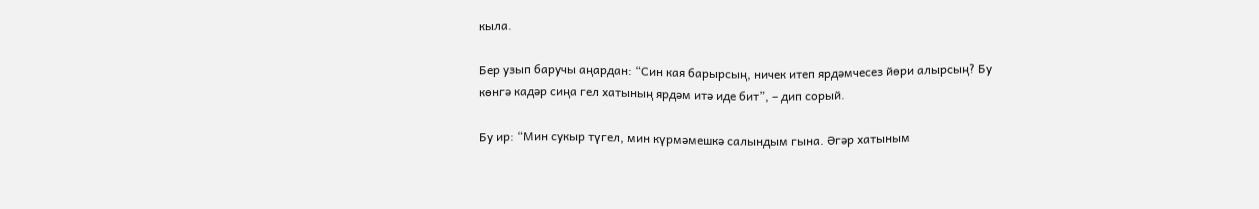кыла.

Бер узып баручы аңардан: “Син кая барырсың, ничек итеп ярдәмчесез йөри алырсың? Бу көнгә кадәр сиңа гел хатының ярдәм итә иде бит”, – дип сорый.

Бу ир: “Мин сукыр түгел, мин күрмәмешкә салындым гына. Әгәр хатыным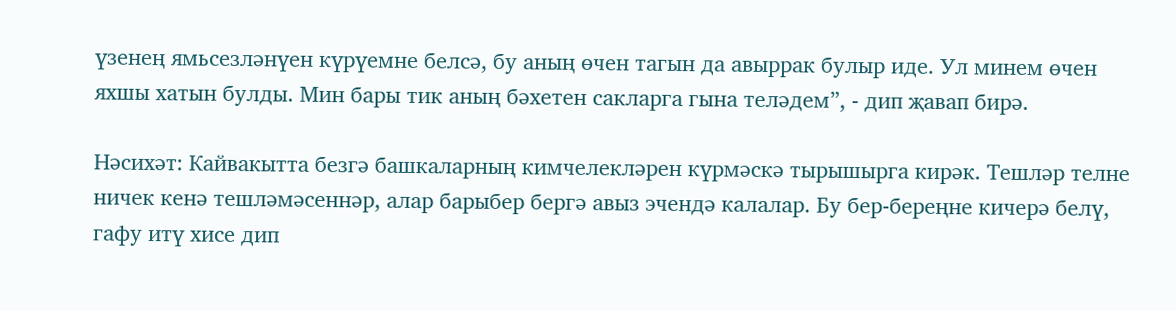үзенең ямьсезләнүен күрүемне белсә, бу аның өчен тагын да авыррак булыр иде. Ул минем өчен яхшы хатын булды. Мин бары тик аның бәхетен сакларга гына теләдем”, - дип җавап бирә.

Нәсихәт: Кайвакытта безгә башкаларның кимчелекләрен күрмәскә тырышырга кирәк. Тешләр телне ничек кенә тешләмәсеннәр, алар барыбер бергә авыз эчендә калалар. Бу бер-береңне кичерә белү, гафу итү хисе дип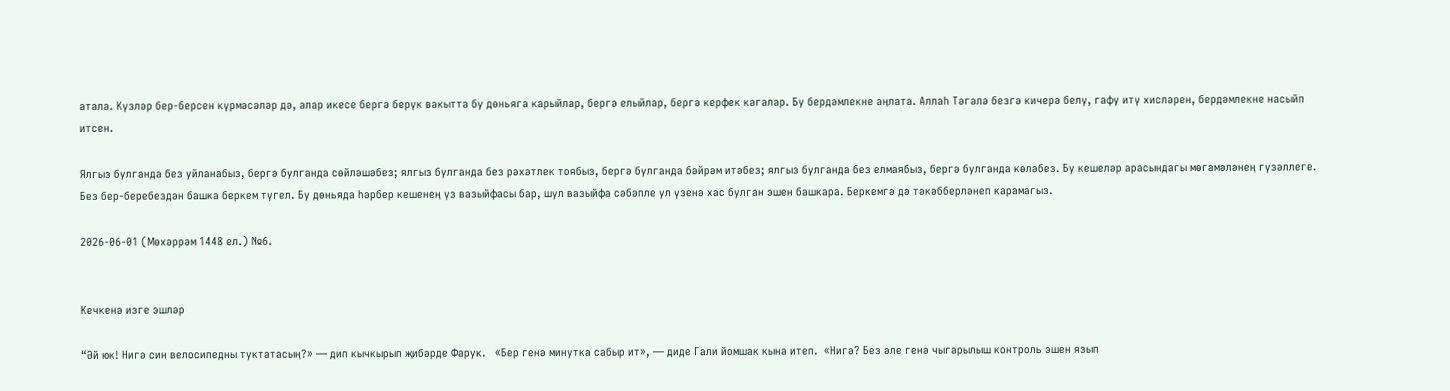атала. Күзләр бер-берсен күрмәсәләр дә, алар икесе бергә берүк вакытта бу дөньяга карыйлар, бергә елыйлар, бергә керфек кагалар. Бу бердәмлекне аңлата. Аллаһ Тәгалә безгә кичерә белү, гафу итү хисләрен, бердәмлекне насыйп итсен.

Ялгыз булганда без уйланабыз, бергә булганда сөйләшәбез; ялгыз булганда без рәхәтлек тоябыз, бергә булганда бәйрәм итәбез; ялгыз булганда без елмаябыз, бергә булганда көләбез. Бу кешеләр арасындагы мөгамәләнең гүзәллеге. Без бер-беребездән башка беркем түгел. Бу дөньяда һәрбер кешенең үз вазыйфасы бар, шул вазыйфа сәбәпле ул үзенә хас булган эшен башкара. Беркемгә дә тәкәбберләнеп карамагыз.

2026-06-01 (Мөхәррәм 1448 ел.) №6.


Кечкенә изге эшләр

“Әй юк! Нигә син велосипедны туктатасың?» — дип кычкырып җибәрде Фарук.   «Бер генә минутка сабыр ит», — диде Гали йомшак кына итеп.  «Нигә? Без әле генә чыгарылыш контроль эшен язып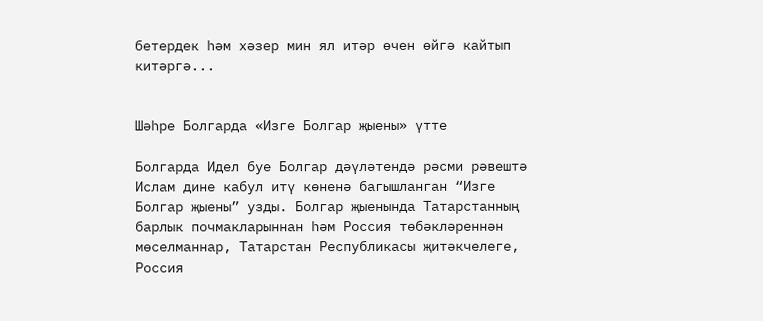бетердек һәм хәзер мин ял итәр өчен өйгә кайтып китәргә...


Шәһре Болгарда «Изге Болгар җыены» үтте

Болгарда Идел буе Болгар дәүләтендә рәсми рәвештә Ислам дине кабул итү көненә багышланган “Изге Болгар җыены” узды. Болгар җыенында Татарстанның барлык почмакларыннан һәм Россия төбәкләреннән мөселманнар, Татарстан Республикасы җитәкчелеге, Россия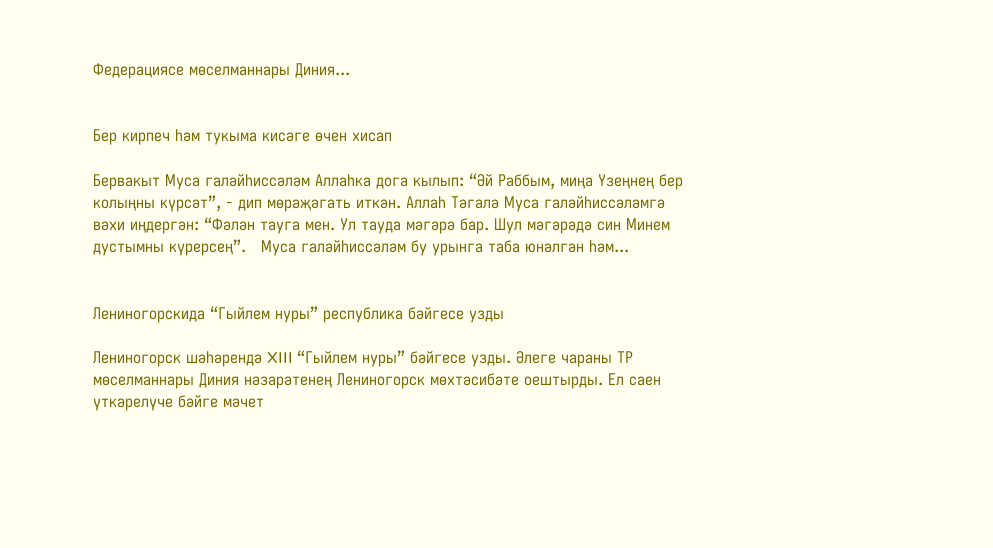Федерациясе мөселманнары Диния...


Бер кирпеч һәм тукыма кисәге өчен хисап

Бервакыт Муса галәйһиссәләм Аллаһка дога кылып: “Әй Раббым, миңа Үзеңнең бер колыңны күрсәт”, - дип мөрәҗәгать иткән. Аллаһ Тәгалә Муса галәйһиссәләмгә вәхи иңдергән: “Фәлән тауга мен. Ул тауда мәгәрә бар. Шул мәгәрәдә син Минем дустымны күрерсең”.   Муса галәйһиссәләм бу урынга таба юнәлгән һәм...


Лениногорскида “Гыйлем нуры” республика бәйгесе узды

Лениногорск шәһәрендә XIII “Гыйлем нуры” бәйгесе узды. Әлеге чараны ТР мөселманнары Диния нәзарәтенең Лениногорск мөхтәсибәте оештырды. Ел саен үткәрелүче бәйге мәчет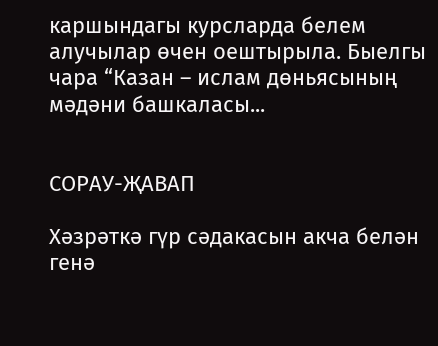каршындагы курсларда белем алучылар өчен оештырыла. Быелгы чара “Казан – ислам дөньясының мәдәни башкаласы...


СОРАУ-ҖАВАП

Хәзрәткә гүр сәдакасын акча белән генә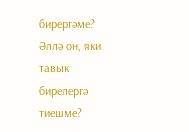бирергәме? Әллә он, яки тавык бирелергә тиешме?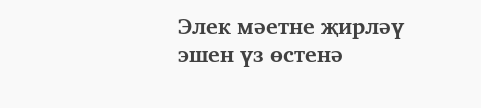Элек мәетне җирләү эшен үз өстенә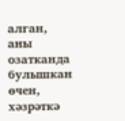алган, аны озатканда булышкан өчен, хәзрәткә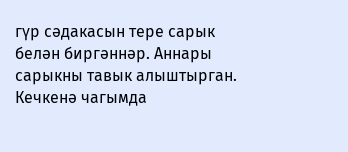гүр сәдакасын тере сарык белән биргәннәр. Аннары сарыкны тавык алыштырган. Кечкенә чагымда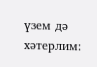үзем дә хәтерлим: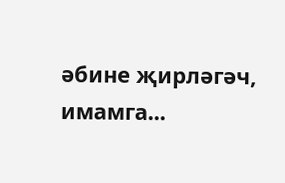әбине җирләгәч, имамга...